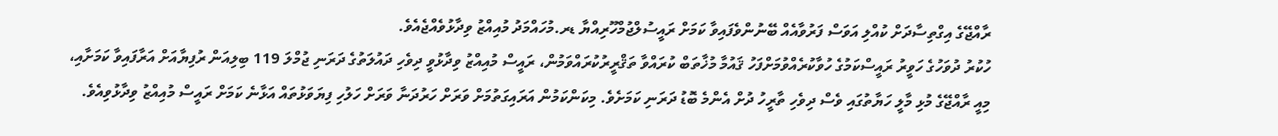ރާއްޖޭގެ އިގްތިސާދަށް ކުއްލި އަވަސް ފަރުވާއެއް ބޭނުންވެފައިވާ ކަމަށް ރައީސުލްޖުމްހޫރިއްޔާ ޑރ.މުހައްމަދު މުއިއްޒު ވިދާޅުވެއްޖެއެވެ.
ހުކުރު ދުވަހުގެ ހަވީރު ރައީސްކަމުގެ ހުވާކުރެއްވުމަށްފަހު ޤައުމާ މުޚާތަބް ކުރައްވާ ތަޤްރީރުކުރައްވަމުން، ރައީސް މުއިއްޒު ވިދާޅުވީ ދިވެހި ދައުލަތުގެ ދަރަނި ޖުމްލަ 119 ބިލިއަން ރުފިޔާއަށް އަރާފައިވާ ކަމަށާއި، މިއީ ރާއްޖޭގެ މުޅި މާލީ ހަޔާތުގައި ވެސް ދިވެހި ތާރީހު ދުށް އެންމެ ބޮޑު ދަރަނި ކަމަށެވެ. މިކަންކަމުން އަރައިގަތުމަށް ވަރަށް ހަރުދަނާ ވަރަށް ހަލުހި ފިޔަވަޅުތައް އަޅާނެ ކަމަށް ރައީސް މުއިއްޒު ވިދާޅުވިއެވެ.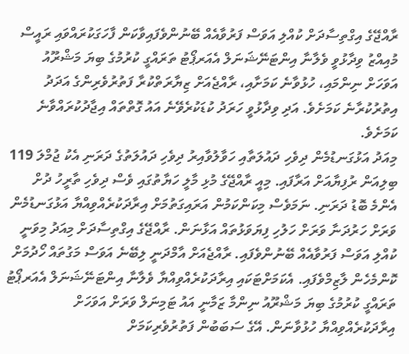ރާއްޖޭގެ އިގްތިސާދަށް ކުއްލި އަވަސް ފަރުވާއެއް ބޭނުންވެފައިވާކަން ފާހަގަކުރައްވައި ރައީސް މުއިއްޒު ވިދާޅުވީ ވެލާނާ އިންޓަނޭޝަނަލް އެއަރޕޯޓު ތަރައްގީ ކުރުމުގެ ބިޔަ މަޝްރޫއު އަވަހަށް ނިންމައި، ހުޅުވާނެ ކަމަށާއި، ރާއްޖެއަށް ޒިޔާރަތްކުރާ ފަތުރުވެރިންގެ އަދަދު އިތުރުކުރާނެ ކަމަށެވެ. އަދި ވިދާޅުވީ ހަރަދު ކުޑަކުރެވޭނެ އައު ގޮތްތައް އިޖާދުކުރައްވާނެ ކަމަށެވެ.
މިއަދު އަޅުގަނޑުމެން ދިވެހި ދައުލަތާއި ހަވާލުވާއިރު ދިވެހި ދައުލަތުގެ ދަރަނި އެކު ޖުމްލަ 119 ބިލިއަން ރުފިޔާއަށް އަރާފައި. މިއީ ރާއްޖޭގެ މުޅި މާލީ ހަޔާތުގައި ވެސް ދިވެހި ތާރީހު ދުށް އެންމެ ބޮޑު ދަރަނި. ނަމަވެސް މިކަންކަމުން އަރައިގަތުމަށް އިރާދަކުރެއްވިއްޔާ އަޅުގަނޑުމެން ވަރަށް ހަރުދަނާ ވަރަށް ހަލުހި ފިޔަވަޅުތައް އަޅާނަން. ރާއްޖޭގެ އިގްތިސާދަށް މިއަދު މިވަނީ ކުއްލި އަވަސް ފަރުވާއެއް ބޭނުންވެފައި. ރާއްޖެއަށް އާމްދަނީ ލިބޭނެ އަވަސް މަގުތައް ހޯދުމަށް ކޮންމެހެން ލާޒިމްވެފައި. އެކަމަށްޓަކައި އިރާދަކުރެއްވިއްޔާ ވެލާނާ އިންޓަނޭޝަނަލް އެއަރޕޯޓު ތަރައްގީ ކުރުމުގެ ބިޔަ މަޝްރޫއު ނިންމާ ޒަމާނީ އައު ޓަމިނަލް ވަރަށް އަވަހަށް އިރާދަކުރެއްވިއްޔާ ހުޅުވާނަން. އޭގެ ސަބަބުން ފަތުރުވެރިކަމަށް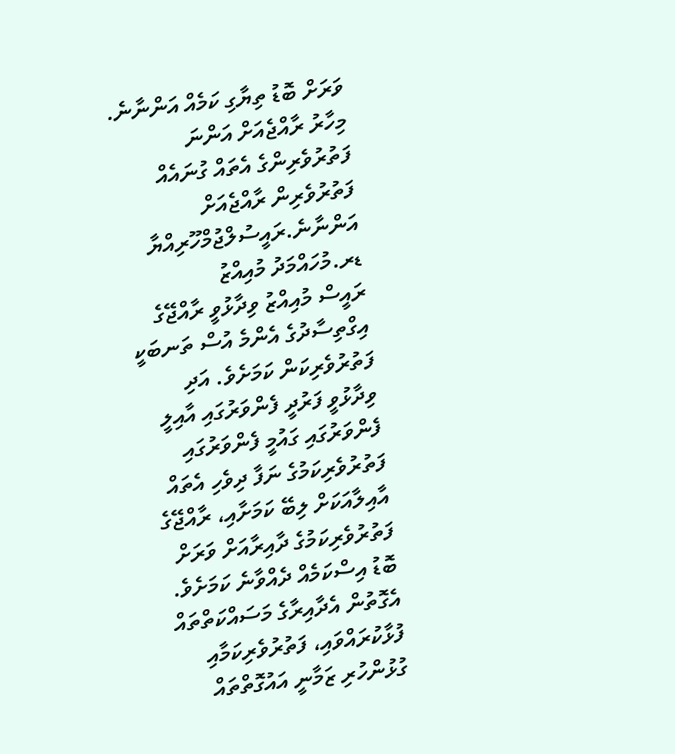ވަރަށް ބޮޑު ތިޔާގި ކަމެއް އަންނާނެ. މިހާރު ރާއްޖެއަށް އަންނަ ފަތުރުވެރިންގެ އެތައް ގުނައެއް ފަތުރުވެރިން ރާއްޖެއަށް އަންނާނެ.ރައީސުލްޖުމްހޫރިއްޔާ ޑރ.މުހައްމަދު މުއިއްޒު
ރައީސް މުއިއްޒު ވިދާޅުވީ ރާއްޖޭގެ އިގްތިސާދުގެ އެންމެ އުސް ތަނބަކީ ފަތުރުވެރިކަން ކަމަށެވެ. އަދި ވިދާޅުވީ ފަރުދީ ފެންވަރުގައި އާއިލީ ފެންވަރުގައި ގައުމީ ފެންވަރުގައި ފަތުރުވެރިކަމުގެ ނަފާ ދިވެހި އެތައް އާއިލާއަކަށް ލިބޭ ކަމަށާއި، ރާއްޖޭގެ ފަތުރުވެރިކަމުގެ ދާއިރާއަށް ވަރަށް ބޮޑު އިސްކަމެއް ދެއްވާނެ ކަމަށެވެ.
އެގޮތުން އެދާއިރާގެ މަސައްކަތްތައް ފުޅާކުރައްވައި، ފަތުރުވެރިކަމާއި ގުޅުންހުރި ޒަމާނީ އައުގޮތްތައް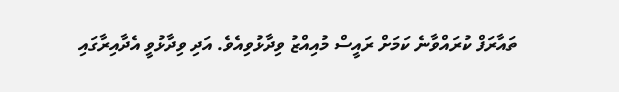ތައާރަފް ކުރައްވާނެ ކަމަށް ރައީސް މުއިއްޒު ވިދާޅުވިއެވެ. އަދި ވިދާޅުވީ އެދާއިރާގައި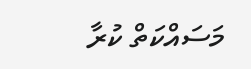މަސައްކަތް ކުރާ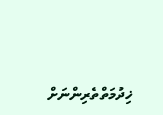ޚިދުމަތްތެރިންނަށް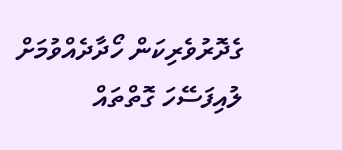ގެދޮރުވެރިކަން ހޯދާދެއްވުމަށް ލުއިފަސޭހަ ގޮތްތައް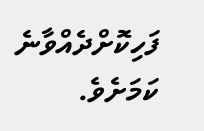ފަހިކޮށްދެއްވާނެ ކަމަށެވެ.